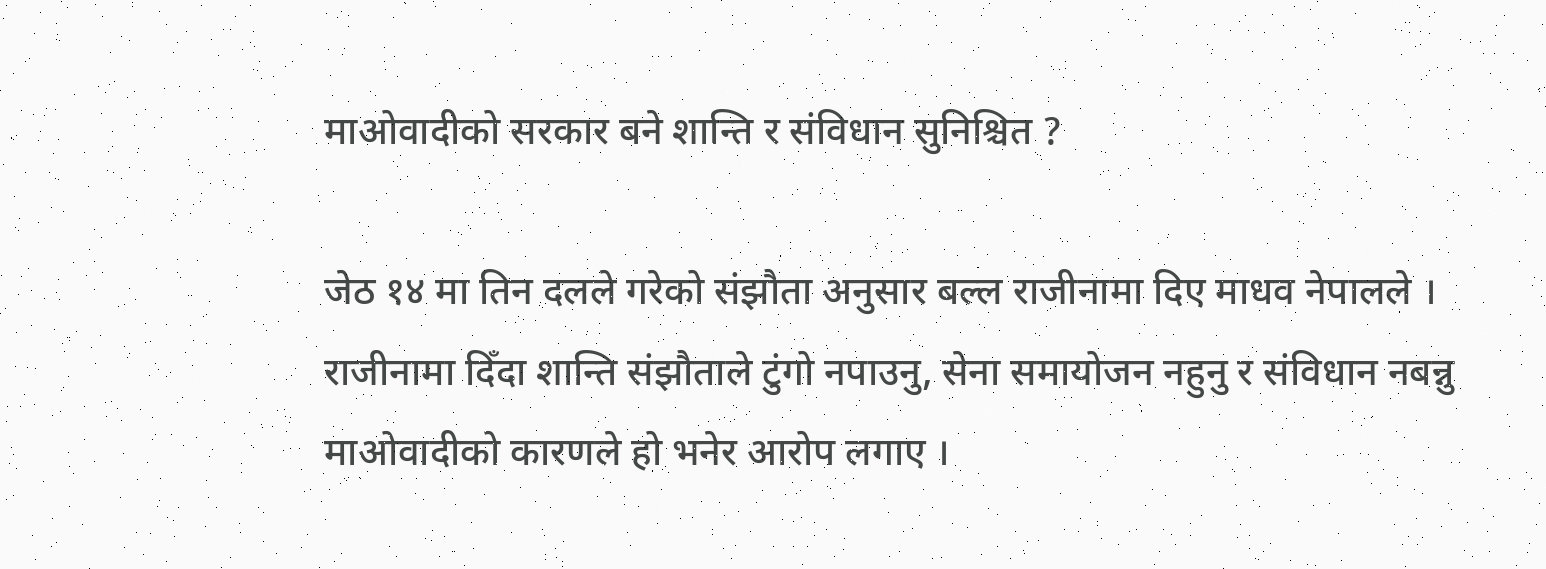माओवादीको सरकार बने शान्ति र संविधान सुनिश्चित ?

जेठ १४ मा तिन दलले गरेको संझौता अनुसार बल्ल राजीनामा दिए माधव नेपालले । राजीनामा दिँदा शान्ति संझौताले टुंगो नपाउनु, सेना समायोजन नहुनु र संविधान नबन्नु माओवादीको कारणले हो भनेर आरोप लगाए ।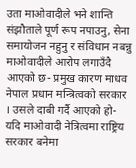उता माओवादीले भने शान्ति संझौताले पूर्ण रूप नपाउनु, सेना समायोजन नहुनु र संविधान नबन्नु माओवादीले आरोप लगाउँदै आएको छ- प्रमुख कारण माधव नेपाल प्रधान मन्त्रित्वको सरकार । उसले दाबी गर्दै आएको हो- यदि माओवादी नेत्रित्वमा राष्ट्रिय सरकार बनेमा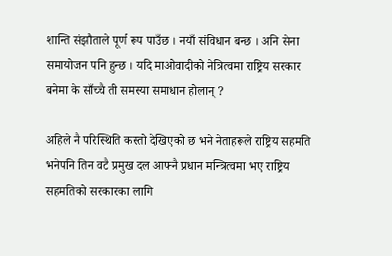शान्ति संझौताले पूर्ण रूप पाउँछ । नयाँ संविधान बन्छ । अनि सेना समायोजन पनि हुन्छ । यदि माओवादीको नेत्रित्वमा राष्ट्रिय सरकार बनेमा के साँच्चै ती समस्या समाधान होलान् ?

अहिले नै परिस्थिति कस्तो देखिएको छ भने नेताहरूले राष्ट्रिय सहमति भनेपनि तिन वटै प्रमुख दल आफ्नै प्रधान मन्त्रित्वमा भए राष्ट्रिय सहमतिको सरकारका लागि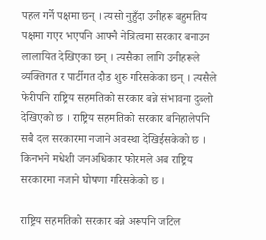पहल गर्ने पक्षमा छन् । त्यसो नुहुँदा उनीहरू बहुमतिय पक्षमा गएर भएपनि आफ्नै नेत्रित्वमा सरकार बनाउन लालायित देखिएका छन् । त्यसैका लागि उनीहरूले व्यक्तिगत र पार्टीगत दौड शुरु गरिसकेका छन् । त्यसैले फेरीपनि राष्ट्रिय सहमतिको सरकार बन्ने संभावना दुब्लो देखिएको छ । राष्ट्रिय सहमतिको सरकार बनिहालेपनि सबै दल सरकारमा नजाने अवस्था देखिईसकेको छ । किनभने मधेशी जनअधिकार फोरमले अब राष्ट्रिय सरकारमा नजाने घोषणा गरिसकेको छ ।

राष्ट्रिय सहमतिको सरकार बन्ने अरूपनि जटिल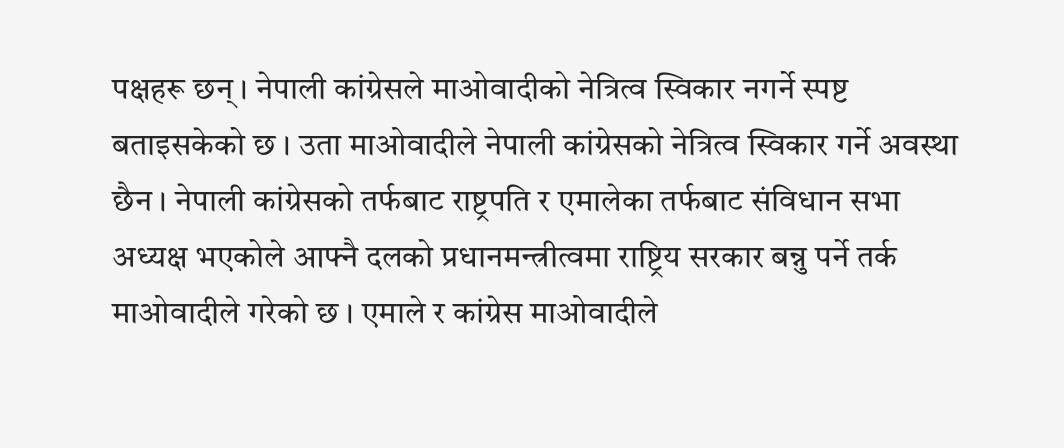पक्षहरू छन् । नेपाली कांग्रेसले माओवादीको नेत्रित्व स्विकार नगर्ने स्पष्ट बताइसकेको छ । उता माओवादीले नेपाली कांग्रेसको नेत्रित्व स्विकार गर्ने अवस्था छैन । नेपाली कांग्रेसको तर्फबाट राष्ट्रपति र एमालेका तर्फबाट संविधान सभा अध्यक्ष भएकोले आफ्नै दलको प्रधानमन्त्रीत्वमा राष्ट्रिय सरकार बन्नु पर्ने तर्क माओवादीले गरेको छ । एमाले र कांग्रेस माओवादीले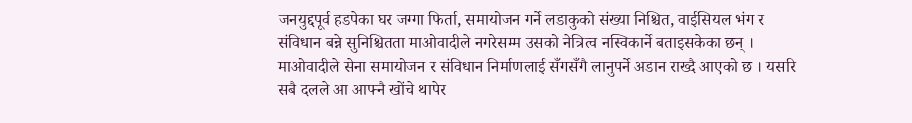जनयुद्दपूर्व हडपेका घर जग्गा फिर्ता, समायोजन गर्ने लडाकुको संख्या निश्चित, वाईसियल भंग र संविधान बन्ने सुनिश्चितता माओवादीले नगरेसम्म उसको नेत्रित्व नस्विकार्ने बताइसकेका छन् । माओवादीले सेना समायोजन र संविधान निर्माणलाई सँगसँगै लानुपर्ने अडान राख्दै आएको छ । यसरि सबै दलले आ आफ्नै खोंचे थापेर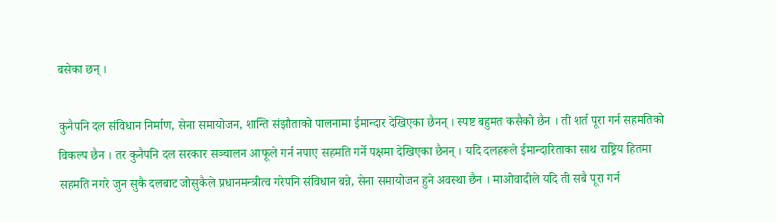बसेका छन् ।

कुनैपनि दल संविधान निर्माण, सेना समायोजन, शान्ति संझौताको पालनामा ईमान्दार देखिएका छैनन् । स्पष्ट बहुमत कसैको छैन । ती शर्त पूरा गर्न सहमतिको विकल्प छैन । तर कुनैपनि दल सरकार सञ्चालन आफूले गर्न नपाए सहमति गर्ने पक्षमा देखिएका छैनन् । यदि दलहरूले ईमान्दारिताका साथ राष्ट्रिय हितमा सहमति नगरे जुन सुकै दलबाट जोसुकैले प्रधानमन्त्रीत्व गरेपनि संविधान बन्ने, सेना समायोजन हुने अवस्था छैन । माओवादीले यदि ती सबै पूरा गर्न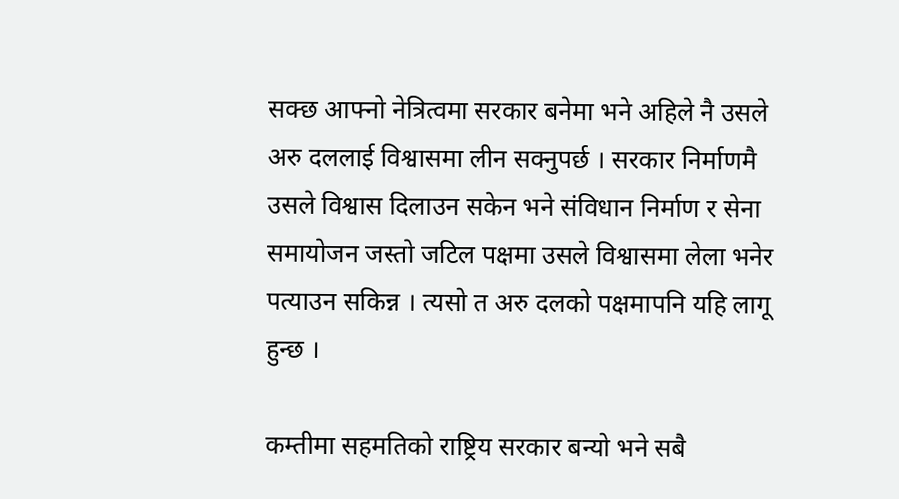सक्छ आफ्नो नेत्रित्वमा सरकार बनेमा भने अहिले नै उसले अरु दललाई विश्वासमा लीन सक्नुपर्छ । सरकार निर्माणमै उसले विश्वास दिलाउन सकेन भने संविधान निर्माण र सेना समायोजन जस्तो जटिल पक्षमा उसले विश्वासमा लेला भनेर पत्याउन सकिन्न । त्यसो त अरु दलको पक्षमापनि यहि लागू हुन्छ ।

कम्तीमा सहमतिको राष्ट्रिय सरकार बन्यो भने सबै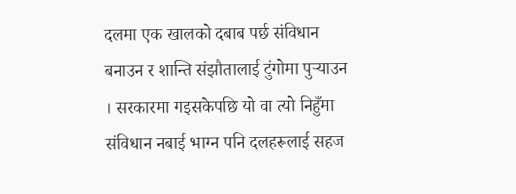दलमा एक खालको दबाब पर्छ संविधान बनाउन र शान्ति संझौतालाई टुंगोमा पुर्‍याउन । सरकारमा गइसकेपछि यो वा त्यो निहुँमा संविधान नबाई भाग्न पनि दलहरूलाई सहज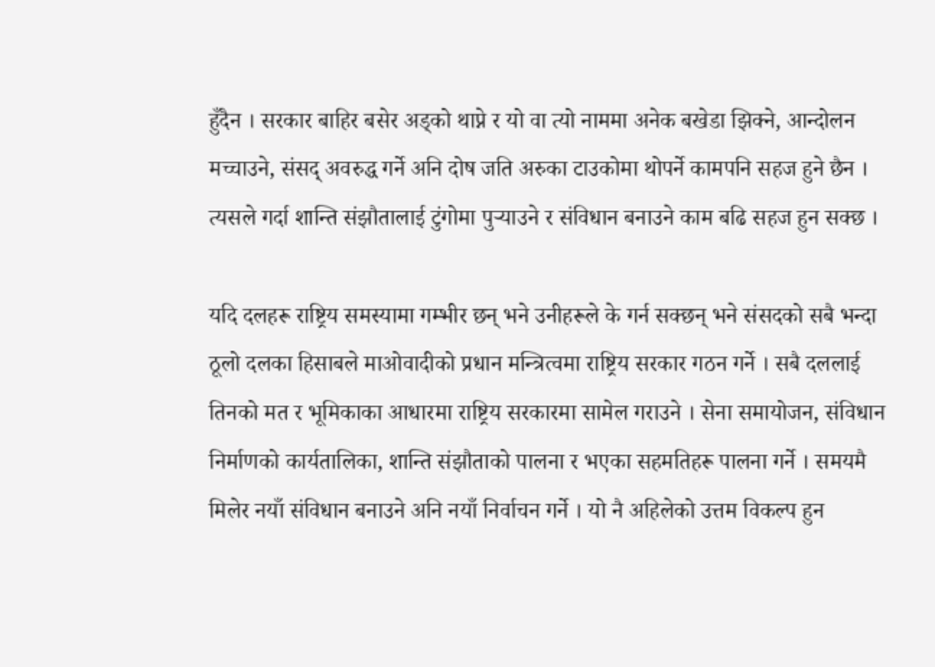हुँदैन । सरकार बाहिर बसेर अड्को थाप्ने र यो वा त्यो नाममा अनेक बखेडा झिक्ने, आन्दोलन मच्चाउने, संसद् अवरुद्ध गर्ने अनि दोष जति अरुका टाउकोमा थोपर्ने कामपनि सहज हुने छैन । त्यसले गर्दा शान्ति संझौतालाई टुंगोमा पुर्‍याउने र संविधान बनाउने काम बढि सहज हुन सक्छ ।

यदि दलहरू राष्ट्रिय समस्यामा गम्भीर छन् भने उनीहरूले के गर्न सक्छन् भने संसदको सबै भन्दा ठूलो दलका हिसाबले माओवादीको प्रधान मन्त्रित्वमा राष्ट्रिय सरकार गठन गर्ने । सबै दललाई तिनको मत र भूमिकाका आधारमा राष्ट्रिय सरकारमा सामेल गराउने । सेना समायोजन, संविधान निर्माणको कार्यतालिका, शान्ति संझौताको पालना र भएका सहमतिहरू पालना गर्ने । समयमै मिलेर नयाँ संविधान बनाउने अनि नयाँ निर्वाचन गर्ने । यो नै अहिलेको उत्तम विकल्प हुन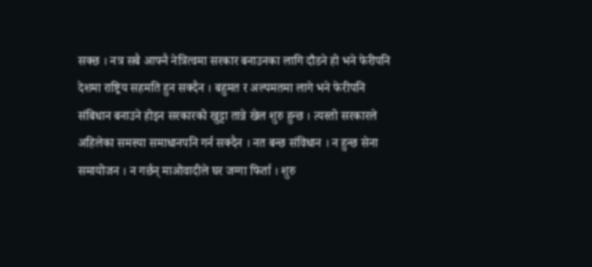सक्छ । नत्र सबै आफ्नै नेत्रित्वमा सरकार बनाउनका लागि दौडने हो भने फेरीपनि देशमा राष्ट्रिय सहमति हुन सक्दैन । बहुमत र अल्पमतमा लागे भने फेरीपनि संबिधान बनाउने होइन सरकारको खुट्टा तान्ने खेल शुरु हुन्छ । त्यस्तो सरकारले अहिलेका समस्या समाधानपनि गर्न सक्दैन । नत बन्छ संविधान । न हुन्छ सेना समायोजन । न गर्छन् माओवादीले घर जग्गा फिर्ता । शुरु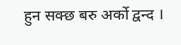हुन सक्छ बरु अर्को द्वन्द ।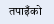तपाइँको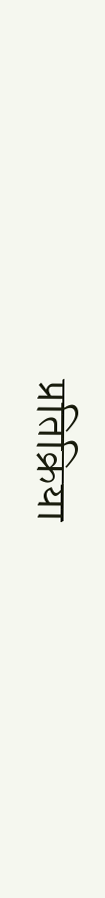प्रतिक्रिया